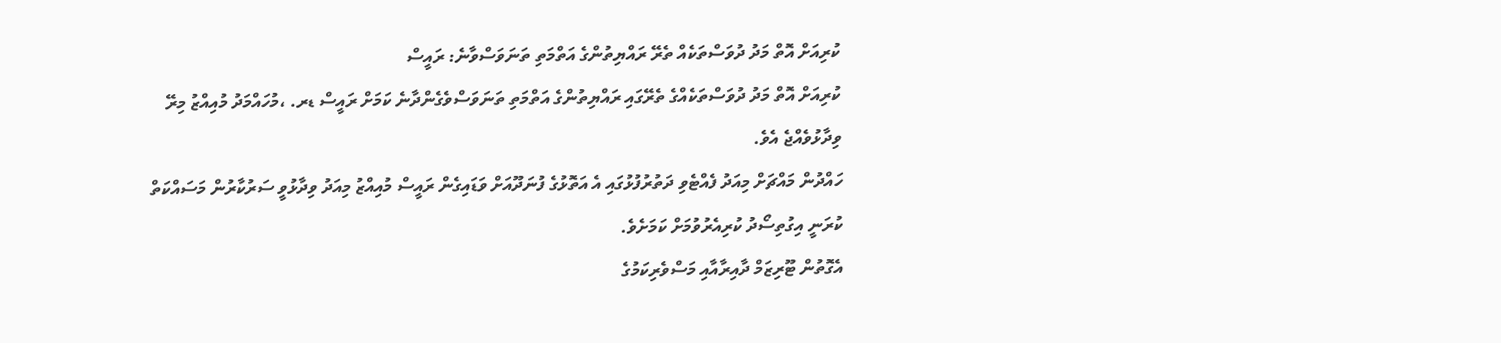ކުރިއަށް އޮތް މަދު ދުވަސްތަކެއް ތެރޭ ރައްޔިތުންގެ އަތްމަތި ތަނަވަސްވާނެ: ރައީސް
ކުރިއަށް އޮތް މަދު ދުވަސްތަކެއްގެ ތެރޭގައި ރައްޔިތުންގެ އަތްމަތި ތަނަވަސްވެގެންދާނެ ކަމަށް ރައީސް ޑރ. ،މުހައްމަދު މުއިއްޒު މިރޭ ވިދާޅުވެއްޖެ އެވެ.
ހައްދުން މައްޗަށް މިއަދު ފެއްޓެވި ދަތުރުފުޅުގައި އެ އަތޮޅުގެ ފުނަދޫއަށް ވަޑައިގެން ރައީސް މުއިއްޒު މިއަދު ވިދާޅުވީ ސަރުކާރުން މަސައްކަތް ކުރަނީ އިގުތިސޯދު ކުރިއެރުވުމަށް ކަމަށެވެ.
އެގޮތުން ޓޫރިޒަމް ދާއިރާއާއި މަސްވެރިކަމުގެ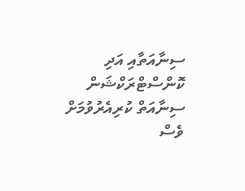ސިނާއަތާއި އަދި ކޮންސްޓްރަކްޝަން ސިނާއަތް ކުރިއެރުވުމަށް ވެސް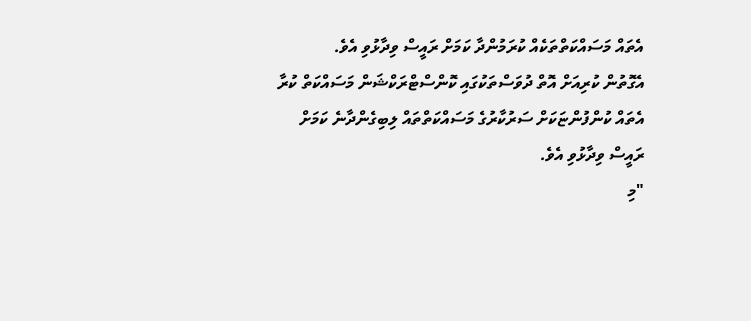އެތައް މަސައްކަތްތަކެއް ކުރަމުންދާ ކަމަށް ރައީސް ވިދާޅުވި އެވެ.
އެގޮތުން ކުރިއަށް އޮތް ދުވަސްތަކުގައި ކޮންސްޓްރަކްޝަން މަސައްކަތް ކުރާ އެތައް ކުންފުންޏަކަށް ސަރުކާރުގެ މަސައްކަތްތައް ލިބިގެންދާނެ ކަމަށް ރައީސް ވިދާޅުވި އެވެ.
"މި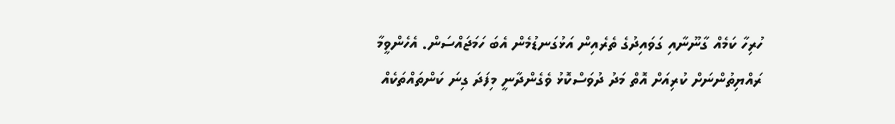ހުރިހާ ކަމެއް ގާނޫނާއި ގަވައިދުގެ ތެރެއިން އަޅުގަނޑުމެން އެބަ ހަމަޖައްސަން. އެހެންވީމާ ރައްޔިތުންނަށް ކުރިއަށް އޮތް މަދު ދުވަސްކޮޅު ވެގެންދާނީ މިފަދަ ގިނަ ކަންތައްތަކެއް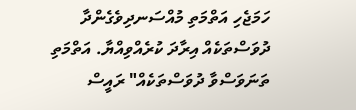ހަމަޖެހި އަތްމަތި މުއްސަނދިވެގެންދާ ދުވަސްތަކެއް އިރާދަ ކުރެއްވިއްޔާ. އަތްމަތި ތަނަވަސްވާ ދުވަސްތަކެއް" ރައީސް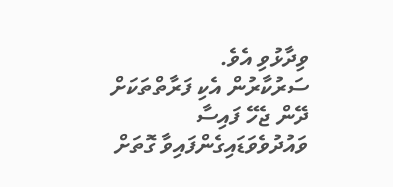ވިދާޅުވި އެވެ.
ސަރުކާރުން އެކި ފަރާތްތަކަށް ދޭން ޖެހޭ ފައިސާ ވައުދުވެވަޑައިގެންފައިވާ ގޮތަށް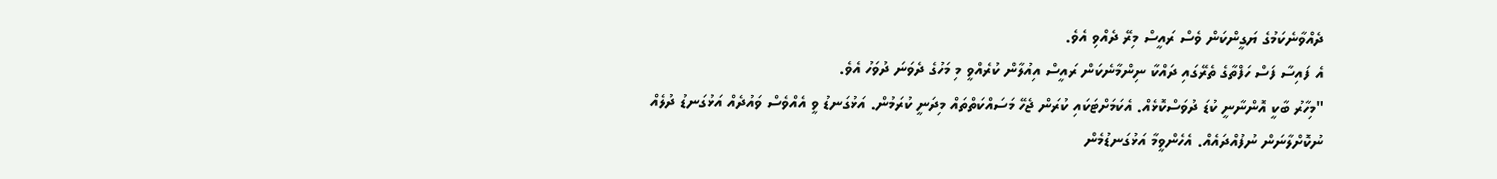ދެއްވާނެކަމުގެ ޔަގީންކަން ވެސް ރައީސް މިރޭ ދެއްވި އެވެ.
އެ ފައިސާ ފަސް ހަފްތާގެ ތެރޭގައި ދައްކާ ނިންމާނެކަން ރައީސް އިއުލާން ކުރެއްވީ މި މަހުގެ ދެވަނަ ދުވަހު އެވެ.
"މިހާރު ބާކީ އޮންނާނީ ކުޑަ ދުވަސްކޮޅެއް. އެކަމަށްޓަކައި ކުރަން ޖެހޭ މަސައްކަތްތައް މިދަނީ ކުރަމުން. އަޅުގަނޑު ވީ އެއްވެސް ވައުދެއް އަޅުގަނޑު ދުލެއް ނުކޮށްލާނަން ނުފުއްދައެއް. އެހެންވީމާ އަޅުގަނޑުމެން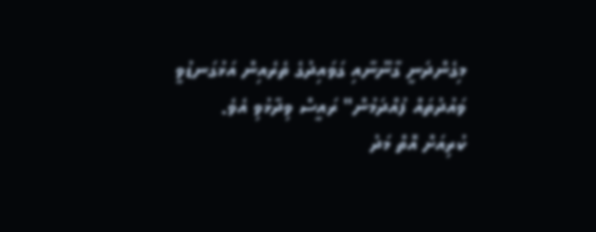މިގެންދަނީ ގާނޫނާއި ގަވައިދުގެ ތެރެއިން އަޅުގަނޑުވީ ވައުދުތައް ފުއްދަމުން" ރައީސް ވިދާޅުވި އެވެ.
ކުރިއަށް އޮތް މަދު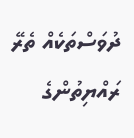ދުވަސްތަކެއް ތެރޭ ރައްޔިތުންގެ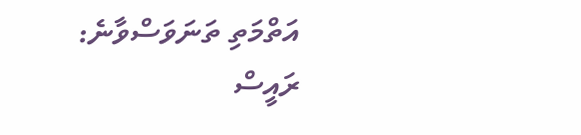އަތްމަތި ތަނަވަސްވާނެ: ރައީސް